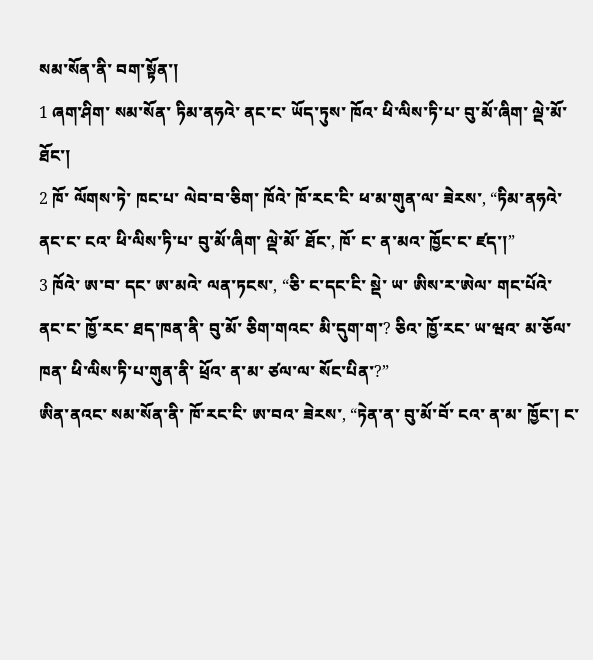སམ་སོན་ནི་ བག་སྟོན་།
1 ཞག་ཤིག་ སམ་སོན་ ཏིམ་ནཧའེ་ ནང་ང་ ཡོད་ཏུས་ ཁོའ་ ཕི་ལིས་ཏི་པ་ བུ་མོ་ཞིག་ ལྡེ་མོ་ ཐོང་།
2 ཁོ་ ལོགས་ཏེ་ ཁང་པ་ ལེབ་བ་ཅིག་ ཁོའེ་ ཁོ་རང་ངི་ ཕ་མ་གུན་ལ་ ཟེརས་, “ཏིམ་ནཧའེ་ ནང་ང་ ངའ་ ཕི་ལིས་ཏི་པ་ བུ་མོ་ཞིག་ ལྡེ་མོ་ ཐོང་, ཁོ་ ང་ ན་མའ་ ཁྱོང་ང་ ཛད་།”
3 ཁོའེ་ ཨ་བ་ དང་ ཨ་མའེ་ ལན་ཏངས་, “ཅི་ ང་དང་ངི་ སྡེ་ ཡ་ ཨིས་ར་ཨེལ་ གང་པོའེ་ ནང་ང་ ཁྱོ་རང་ ཐད་ཁན་ནི་ བུ་མོ་ ཅིག་གའང་ མི་དུག་ག་? ཅིའ་ ཁྱོ་རང་ ཡ་ཝའ་ མ་ཅོལ་ཁན་ ཕི་ལིས་ཏི་པ་གུན་ནི་ ཕྲོའ་ ན་མ་ ཙལ་ལ་ སོང་པིན་?”
ཨིན་ནའང་ སམ་སོན་ནི་ ཁོ་རང་ངི་ ཨ་བའ་ ཟེརས་, “ཏེན་ན་ བུ་མོ་བོ་ ངའ་ ན་མ་ ཁྱོང་། ང་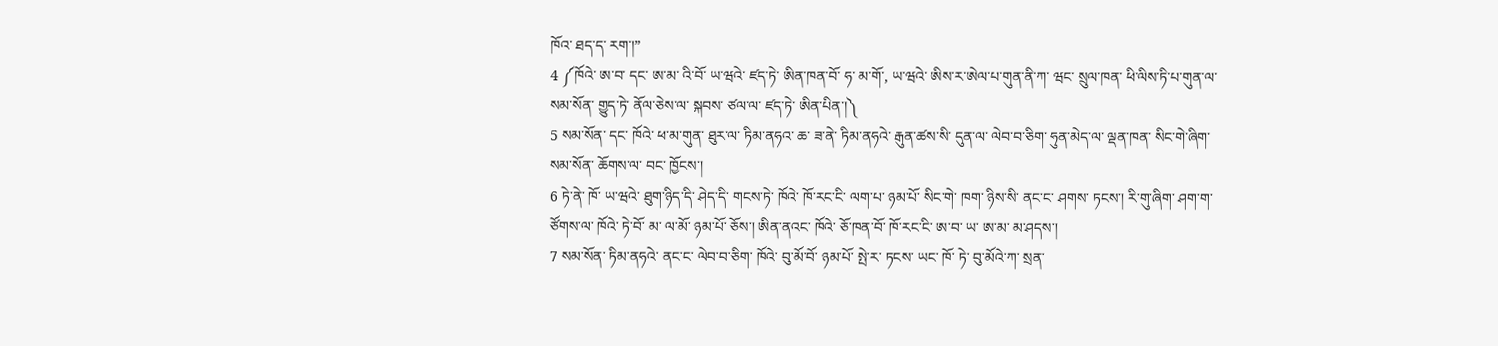ཁོའ་ ཐད་ད་ རག་།”
4 ༼ཁོའེ་ ཨ་བ་ དང་ ཨ་མ་ འི་བོ་ ཡ་ཝའེ་ ཛད་ཏེ་ ཨིན་ཁན་བོ་ ཧ་ མ་གོ་, ཡ་ཝའེ་ ཨིས་ར་ཨེལ་པ་གུན་ནི་ཀ་ ཝང་ སྲུལ་ཁན་ ཕི་ལིས་ཏི་པ་གུན་ལ་ སམ་སོན་ གྱུད་ཏེ་ ནོལ་ཅེས་ལ་ སྐབས་ ཙལ་ལ་ ཛད་ཏེ་ ཨིན་པིན་།༽
5 སམ་སོན་ དང་ ཁོའེ་ ཕ་མ་གུན་ ཐུར་ལ་ ཏིམ་ནཧའ་ ཆ་ ཟ་ནེ་ ཏིམ་ནཧའེ་ རྒུན་ཚས་སི་ དུན་ལ་ ལེབ་བ་ཅིག་ ཧུན་མེད་ལ་ ལྡན་ཁན་ སིང་གེ་ཞིག་ སམ་སོན་ ཆོགས་ལ་ བང་ ཁྱོངས་།
6 ཏེ་ནེ་ ཁོ་ ཡ་ཝའེ་ ཐུག་ཉིད་དི་ ཤེད་དི་ གངས་ཏེ་ ཁོའེ་ ཁོ་རང་ངི་ ལག་པ་ ཉམ་པོ་ སིང་གེ་ ཁག་ ཉིས་སི་ ནང་ང་ ཤགས་ ཏངས་། རི་གུ་ཞིག་ ཤག་ག་ ཙོགས་ལ་ ཁོའེ་ ཏེ་བོ་ མ་ ལ་མོ་ ཉམ་པོ་ ཅོས་། ཨིན་ནའང་ ཁོའེ་ ཅོ་ཁན་བོ་ ཁོ་རང་ངི་ ཨ་བ་ ཡ་ ཨ་མ་ མ་ཤདས་།
7 སམ་སོན་ ཏིམ་ནཧའེ་ ནང་ང་ ལེབ་བ་ཅིག་ ཁོའེ་ བུ་མོ་བོ་ ཉམ་པོ་ སྤེ་ར་ ཏངས་ ཡང་ ཁོ་ ཏེ་ བུ་མོའེ་ཀ་ སྲན་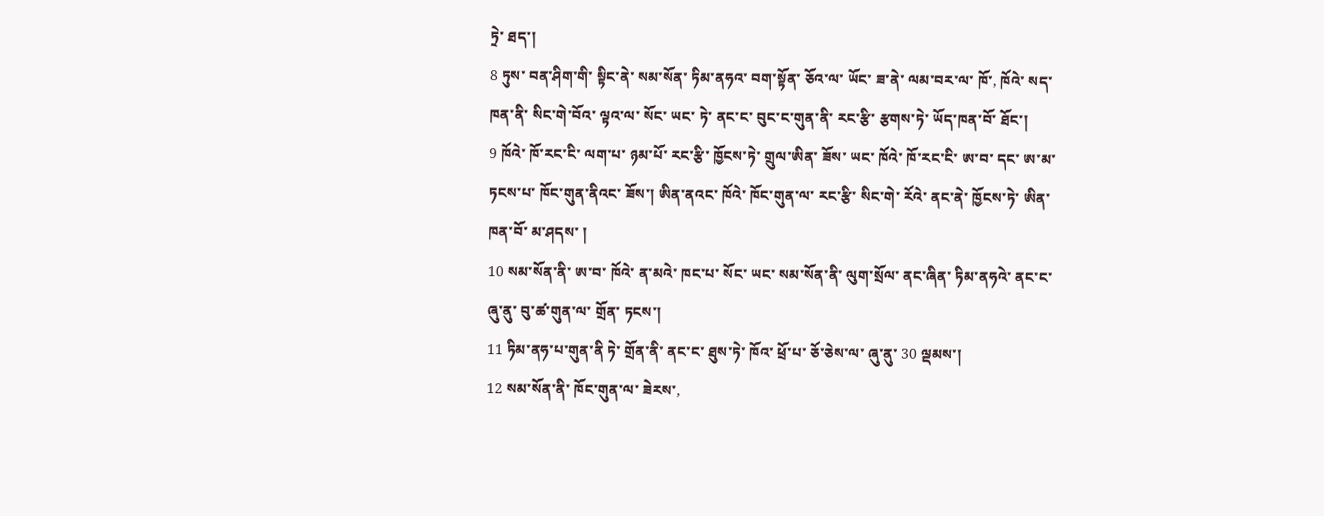ཏྲེ་ ཐད་།
8 ཏུས་ བན་ཤིག་གི་ སྟིང་ནེ་ སམ་སོན་ ཏིམ་ནཧའ་ བག་སྟོན་ ཅོའ་ལ་ ཡོང་ ཟ་ནེ་ ལམ་བར་ལ་ ཁོ་, ཁོའེ་ སད་ཁན་ནི་ སིང་གེ་བོའ་ ལྟའ་ལ་ སོང་ ཡང་ ཏེ་ ནང་ང་ བུང་ང་གུན་ནི་ རང་རྩི་ རྩགས་ཏེ་ ཡོད་ཁན་བོ་ ཐོང་།
9 ཁོའེ་ ཁོ་རང་ངི་ ལག་པ་ ཉམ་པོ་ རང་རྩི་ ཁྱོངས་ཏེ་ གྲུལ་ཨིན་ ཟོས་ ཡང་ ཁོའེ་ ཁོ་རང་ངི་ ཨ་བ་ དང་ ཨ་མ་ ཏངས་པ་ ཁོང་གུན་ནིའང་ ཟོས་། ཨིན་ནའང་ ཁོའེ་ ཁོང་གུན་ལ་ རང་རྩི་ སིང་གེ་ རོའེ་ ནང་ནེ་ ཁྱོངས་ཏེ་ ཨིན་ཁན་བོ་ མ་ཤདས་ །
10 སམ་སོན་ནི་ ཨ་བ་ ཁོའེ་ ན་མའེ་ ཁང་པ་ སོང་ ཡང་ སམ་སོན་ནི་ ལུག་སྲོལ་ ནང་ཞིན་ ཏིམ་ནཧའེ་ ནང་ང་ ཞུ་ནུ་ བུ་ཚ་གུན་ལ་ གྲོན་ ཏངས་།
11 ཏིམ་ནཧ་པ་གུན་ནི ཏེ་ གྲོན་ནི་ ནང་ང་ ཐུས་ཏེ་ ཁོའ་ ཕྲོ་པ་ ཅོ་ཅེས་ལ་ ཞུ་ནུ་ 30 ལྡམས་།
12 སམ་སོན་ནི་ ཁོང་གུན་ལ་ ཟེརས་,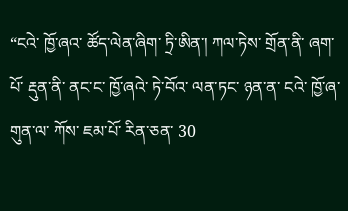“ངའེ་ ཁྱོ་ཞའ་ ཚོད་ལེན་ཞིག་ ཏྲི་ཨིན་། ཀལ་ཏེས་ གྲོན་ནི་ ཞག་པོ་ རྡུན་ནི་ ནང་ང་ ཁྱོ་ཞའེ་ ཏེ་བོའ་ ལན་ཏང་ ཉན་ན་ ངའེ་ ཁྱོ་ཞ་གུན་ལ་ ཀོས་ ཇམ་པོ་ རིན་ཅན་ 30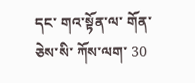དང་ གའ་སྟོན་ལ་ གོན་ཅེས་སི་ ཀོས་ལག་ 30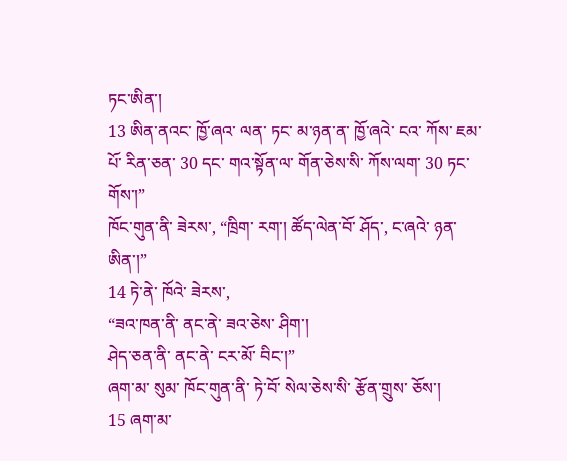ཏང་ཨིན་།
13 ཨིན་ནའང་ ཁྱོ་ཞའ་ ལན་ ཏང་ མ་ཉན་ན་ ཁྱོ་ཞའེ་ ངའ་ ཀོས་ ཇམ་པོ་ རིན་ཅན་ 30 དང་ གའ་སྟོན་ལ་ གོན་ཅེས་སི་ ཀོས་ལག་ 30 ཏང་གོས་།”
ཁོང་གུན་ནི་ ཟེརས་, “ཁྲིག་ རག་། ཚོད་ལེན་བོ་ ཤོད་, ང་ཞའེ་ ཉན་ཨིན་།”
14 ཏེ་ནེ་ ཁོའེ་ ཟེརས་,
“ཟའ་ཁན་ནི་ ནང་ནེ་ ཟའ་ཅེས་ ཤིག་།
ཤེད་ཅན་ནི་ ནང་ནེ་ ངར་མོ་ བིང་།”
ཞག་མ་ སུམ་ ཁོང་གུན་ནི་ ཏེ་བོ་ སེལ་ཅེས་སི་ རྩོན་གྲུས་ ཅོས་།
15 ཞག་མ་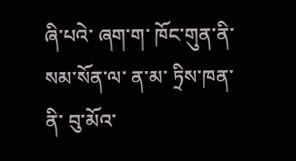ཞི་པའེ་ ཞག་ག་ ཁོང་གུན་ནི་ སམ་སོན་ལ་ ན་མ་ ཏྲིས་ཁན་ནི་ བུ་མོའ་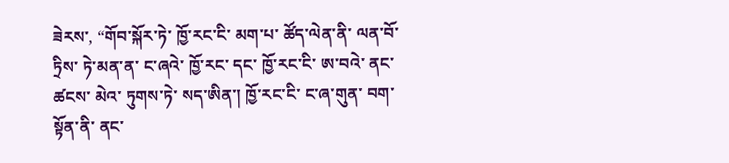ཟེརས་, “གོབ་སྐོར་ཏེ་ ཁྱོ་རང་ངི་ མག་པ་ ཚོད་ལེན་ནི་ ལན་བོ་ ཏྲིས་ ཏེ་མན་ན་ ང་ཞའེ་ ཁྱོ་རང་ དང་ ཁྱོ་རང་ངི་ ཨ་བའེ་ ནང་ཚངས་ མེའ་ ཏུགས་ཏེ་ སད་ཨིན་། ཁྱོ་རང་ངི་ ང་ཞ་གུན་ བག་སྟོན་ནི་ ནང་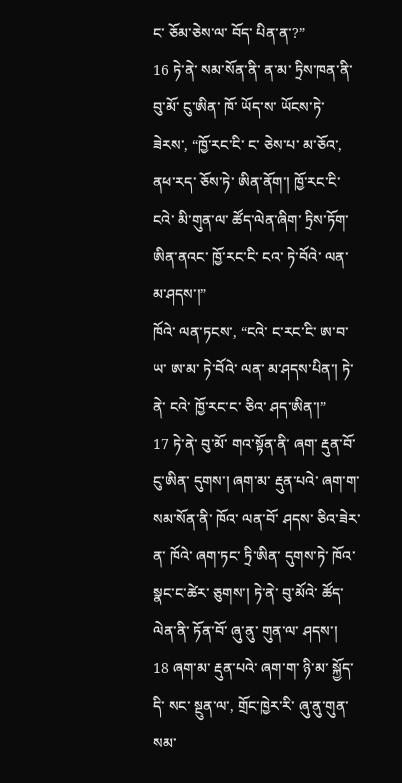ང་ ཅོམ་ཅེས་ལ་ བོད་ པིན་ན་?”
16 ཏེ་ནེ་ སམ་སོན་ནི་ ན་མ་ ཏྲིས་ཁན་ནི་ བུ་མོ་ ངུ་ཨིན་ ཁོ་ ཡོད་ས་ ཡོངས་ཏེ་ ཟེརས་, “ཁྱོ་རང་ངི་ ང་ ཅེས་པ་ མ་ཅོའ་, ནཕ་རད་ ཅོས་ཏེ་ ཨིན་ནོག་། ཁྱོ་རང་ངི་ ངའེ་ མི་གུན་ལ་ ཚོད་ལེན་ཞིག་ ཏྲིས་ཏོག་ ཨིན་ནའང་ ཁྱོ་རང་ངི་ ངའ་ ཏེ་བོའེ་ ལན་ མ་ཤདས་།”
ཁོའེ་ ལན་ཏངས་, “ངའེ་ ང་རང་ངི་ ཨ་བ་ ཡ་ ཨ་མ་ ཏེ་བོའེ་ ལན་ མ་ཤདས་པིན་། ཏེ་ནེ་ ངའེ་ ཁྱོ་རང་ང་ ཅིའ་ ཤད་ཨིན་།”
17 ཏེ་ནེ་ བུ་མོ་ གའ་སྟོན་ནི་ ཞག་ རྡུན་བོ་ ངུ་ཨིན་ དུགས་། ཞག་མ་ རྡུན་པའེ་ ཞག་ག་ སམ་སོན་ནི་ ཁོའ་ ལན་བོ་ ཤདས་ ཅིའ་ཟེར་ན་ ཁོའེ་ ཞག་ཏང་ ཏྲི་ཨིན་ དུགས་ཏེ་ ཁོའ་ སྣང་ང་ཚེར་ ཅུགས་། ཏེ་ནེ་ བུ་མོའེ་ ཚོད་ལེན་ནི་ ཏོན་བོ་ ཞུ་ནུ་ གུན་ལ་ ཤདས་།
18 ཞག་མ་ རྡུན་པའེ་ ཞག་ག་ ཉི་མ་ སྐྱོད་དི་ སང་ སྔུན་ལ་, གྲོང་ཁྱེར་རི་ ཞུ་ནུ་གུན་ སམ་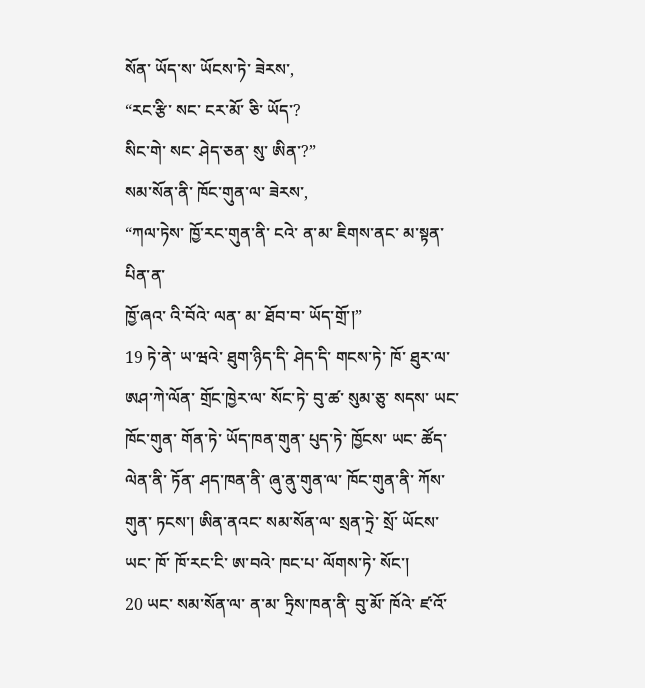སོན་ ཡོད་ས་ ཡོངས་ཏེ་ ཟེརས་,
“རང་རྩི་ སང་ ངར་མོ་ ཅི་ ཡོད་?
སིང་གེ་ སང་ ཤེད་ཅན་ སུ་ ཨིན་?”
སམ་སོན་ནི་ ཁོང་གུན་ལ་ ཟེརས་,
“ཀལ་ཏེས་ ཁྱོ་རང་གུན་ནི་ ངའེ་ ན་མ་ ཇིགས་ནང་ མ་སྟན་པིན་ན་
ཁྱོ་ཞའ་ འི་བོའེ་ ལན་ མ་ ཐོབ་བ་ ཡོད་གྲོ་།”
19 ཏེ་ནེ་ ཡ་ཝའེ་ ཐུག་ཉིད་དི་ ཤེད་དི་ གངས་ཏེ་ ཁོ་ ཐུར་ལ་ ཨཤ་ཀེ་ལོན་ གྲོང་ཁྱེར་ལ་ སོང་ཏེ་ བུ་ཚ་ སུམ་ཅུ་ སདས་ ཡང་ ཁོང་གུན་ གོན་ཏེ་ ཡོད་ཁན་གུན་ པུད་ཏེ་ ཁྱོངས་ ཡང་ ཚོད་ལེན་ནི་ ཏོན་ ཤད་ཁན་ནི་ ཞུ་ནུ་གུན་ལ་ ཁོང་གུན་ནི་ ཀོས་གུན་ ཏངས་། ཨིན་ནའང་ སམ་སོན་ལ་ སྲན་ཏྲེ་ སྲོ་ ཡོངས་ ཡང་ ཁོ་ ཁོ་རང་ངི་ ཨ་བའེ་ ཁང་པ་ ལོགས་ཏེ་ སོང་།
20 ཡང་ སམ་སོན་ལ་ ན་མ་ ཏྲིས་ཁན་ནི་ བུ་མོ་ ཁོའེ་ ཛ་འོ་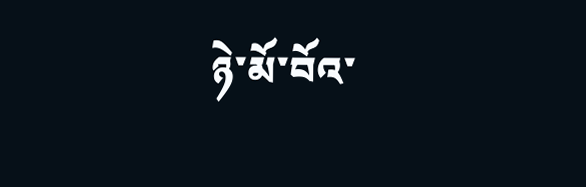ཉེ་མོ་བོའ་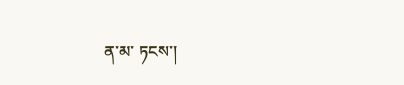ན་མ་ ཏངས་།